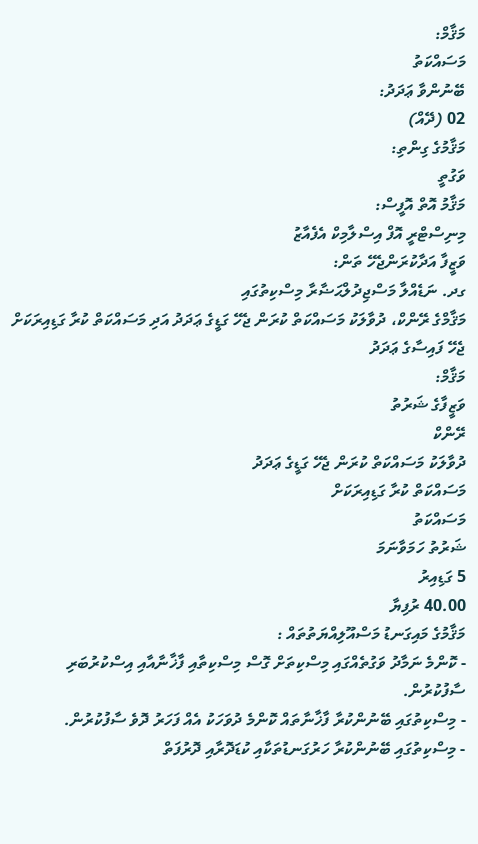މަޤާމް:
މަސައްކަތު
ބޭނުންވާ ޢަދަދު:
02 (ދޭއް)
މަޤާމުގެ ގިންތި:
ވަގުތީ
މަޤާމު އޮތް އޮފީސް:
މިނިސްޓްރީ އޮފް އިސްލާމިކް އެފެއާޒު
ވަޒީފާ އަދާކުރަންޖެހޭ ތަން:
ގދ. ނަޑެއްލާ މަސްޖިދުލްޙަޟާރާ މިސްކިތުގައި
މަޤާމްގެ ރޭންކް، ދުވާލަކު މަސައްކަތް ކުރަން ޖެހޭ ގަޑީގެ ޢަދަދު އަދި މަސައްކަތް ކުރާ ގަޑިއިރަކަށް ޖެހޭ ފައިސާގެ ޢަދަދު
މަޤާމް:
ވަޒީފާގެ ޝަރުތު
ރޭންކް
ދުވާލަކު މަސައްކަތް ކުރަން ޖެހޭ ގަޑީގެ ޢަދަދު
މަސައްކަތް ކުރާ ގަޑިއިރަކަށް
މަސައްކަތު
ޝަރުތު ހަމަވާނަމަ
5 ގަޑިއިރު
40.00 ރުފިޔާ
މަޤާމުގެ މައިގަނޑު މަސްއޫލިއްޔަތުތައް :
- ކޮންމެ ނަމާދު ވަގުތެއްގައި މިސްކިތަށް ގޮސް މިސްކިތާއި ފާޚާނާއާއި އިސްކުރުބަރި ސާފުކުރުން.
- މިސްކިތުގައި ބޭނުންކުރާ ފާޚާނާތައް ކޮންމެ ދުވަހަކު އެއް ފަހަރު ދޮވެ ސާފުކުރުން.
- މިސްކިތުގައި ބޭނުންކުރާ ހަރުގަނޑުތަކާއި ކުޑަދޮރާއި ދޮރުފަތް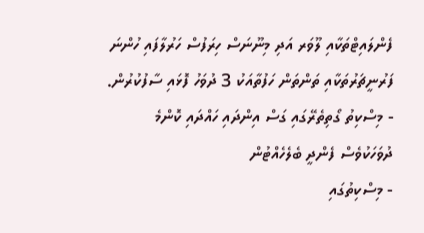ފެންލައިޓްތަކާއި ލޫވަރ އަދި މިނޫނަސް ހިރަފުސް ހަރުލާފައި ހުންނަ ފަރުނީޗަރުތަކާއި ތަންތަން ހަފުތާއަކު 3 ދުވަހު ފޮޅައި ސާފުކުރުން.
- މިސްކިތު ގޯތިތެރޭގައި ގަސް އިންދައި ހައްދައި ކޮންމެ ދުވަހަކުވެސް ފެންދީ ބެލެހެއްޓުން
- މިސްކިތުގައި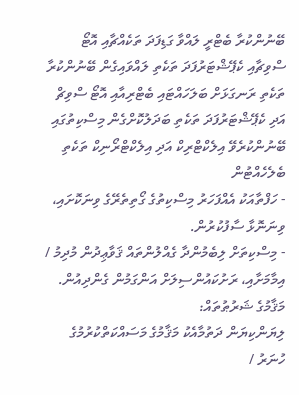ބޭނުންކުރާ ބެޓްރީ ލައްވާ ގަޑިފަދަ ތަކެއްޗާއި އޮޓޯ ސްވިޗާއި ކެޕޭޝްޓަރުފަދަ ތަކެތި ލައްވައިގެން ބޭނުންކުރާ ތަކެތި ރަނގަޅަށް ބަލަހައްޓައި ބެޓްރިއާއި އޮޓޯ ސްވިޗް އަދި ކެޕޭޝްޓަރުފަދަ ތަކެތި ބަދަލުކޮށްގެން މިސްކިތުގައި ބޭނުންކުރެވޭ އިލެކްޓްރިކް އަދި އިލެކްޓްރޯނިކް ތަކެތި ބެލެހެއްޓުން
- ހަފްތާއަކު އެއްފަހަރު މިސްކިތުގެ ގޯތިތެރޭގެ ވިނަކޮށައި، ވިނަނޮޅާ ސާފުކުރުން.
- މިސްކިތަށް ލިބެމުންދާ ގެއްލުންތައް ޤަވާޢިދުން މުދިމު / އިމާމަށާއި، ރަށުކައުންސިލަށް އަންގަމުން ގެންދިއުން.
މަޤާމުގެ ޝަރުޠުތައް:
ލިޔަންކިޔަން ދަތުމާއެކު މަޤާމުގެ މަސައްކަތްކުރުމުގެ ހުނަރު /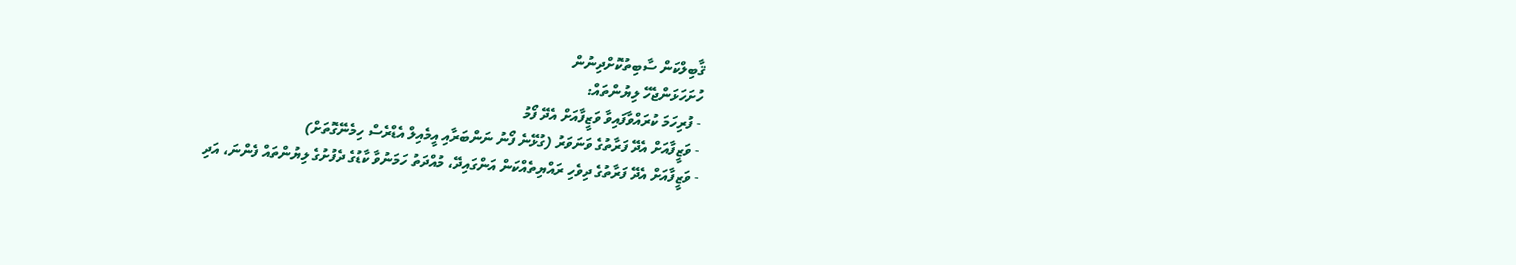ޤާބިލްކަން ސާބިތުކޮށްދިނުން
ހުށަހަޅަންޖެހޭ ލިޔުންތައް:
- ފުރިހަމަ ކުރައްވާފައިވާ ވަޒީފާއަށް އެދޭ ފޯމު
- ވަޒީފާއަށް އެދޭ ފަރާތުގެ ވަނަވަރު (ގުޅޭނެ ފޯނު ނަންބަރާއި އީމެއިލް އެޑްރެސް ހިމެނޭގޮތަށް)
- ވަޒީފާއަށް އެދޭ ފަރާތުގެ ދިވެހި ރައްޔިތެއްކަން އަންގައިދޭ، މުއްދަތު ހަމަނުވާ ކާޑުގެ ދެފުށުގެ ލިޔުންތައް ފެންނަ، އަދި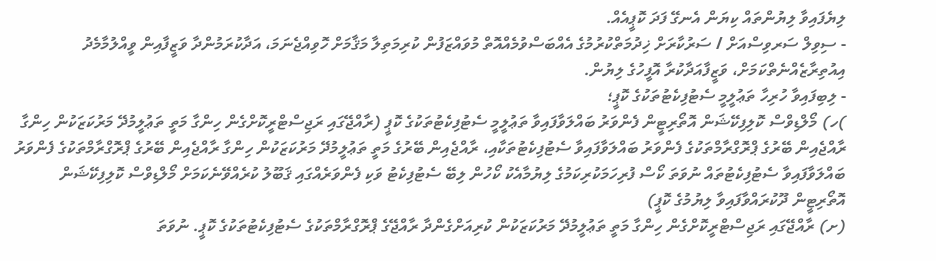ލިޔެފައިވާ ލިޔުންތައް ކިޔަން އެނގޭ ފަދަ ކޮޕީއެއް.
- ސިވިލް ސަރވިސްއަށް / ސަރުކާރަށް ޚިދުމަތްކުރުމުގެ އެއްބަސްވުމެއްއޮތް މުވައްޒަފުން ކުރިމަތިލާ މަޤާމަށް ހޮވިއްޖެނަމަ، އަދާކުރަމުންދާ ވަޒީފާއިން ވީއްލުމާމެދު އިއުތިރާޒެއްނެތްކަމަށް، ވަޒީފާއަދާކުރާ އޮފީހުގެ ލިޔުން.
- ލިބިފައިވާ ހުރިހާ ތަޢުލީމީ ސެޓުފިކެޓުތަކުގެ ކޮޕީ؛
)ހ) މޯލްޑިވްސް ކޮލިފިކޭޝަން އޮތޯރިޓީން ފެންވަރު ބައްލަވާފައިވާ ތަޢުލީމީ ސެޓުފިކެޓުތަކުގެ ކޮޕީ (ރާއްޖޭގައި ރަޖިސްޓްރީކޮށްގެން ހިންގާ މަތީ ތަޢުލީމުދޭ މަރުކަޒަކުން ހިންގާ ރާއްޖެއިން ބޭރުގެ ޕްރޮގްރާމްތަކުގެ ފެންވަރު ބައްލަވާފައިވާ ސެޓުފިކެޓުތަކާއި، ރާއްޖެއިން ބޭރުގެ މަތީ ތަޢުލީމުދޭ މަރުކަޒަކުން ހިންގާ ރާއްޖެއިން ބޭރުގެ ޕްރޮގްރާމްތަކުގެ ފެންވަރު ބައްލަވާފައިވާ ސެޓުފިކެޓުތައް ނުވަތަ ކޯސް ފުރިހަމަކުރިކަމުގެ ލިޔުމާއެކު ކޯހުން ލިބޭ ސެޓުފިކެޓު ވަކި ފެންވަރެއްގައި ޤަބޫލު ކުރެއްވޭނެކަމަށް މޯލްޑިވްސް ކޮލިފިކޭޝަން އޮތޯރިޓީން ދޫކުރައްވާފައިވާ ލިޔުމުގެ ކޮޕީ)
(ށ) ރާއްޖޭގައި ރަޖިސްޓްރީކޮށްގެން ހިންގާ މަތީ ތަޢުލީމުދޭ މަރުކަޒަކުން ކުރިއަށްގެންދާ ރާއްޖޭގެ ޕްރޮގްރާމްތަކުގެ ސެޓުފިކެޓުތަކުގެ ކޮޕީ. ނުވަތަ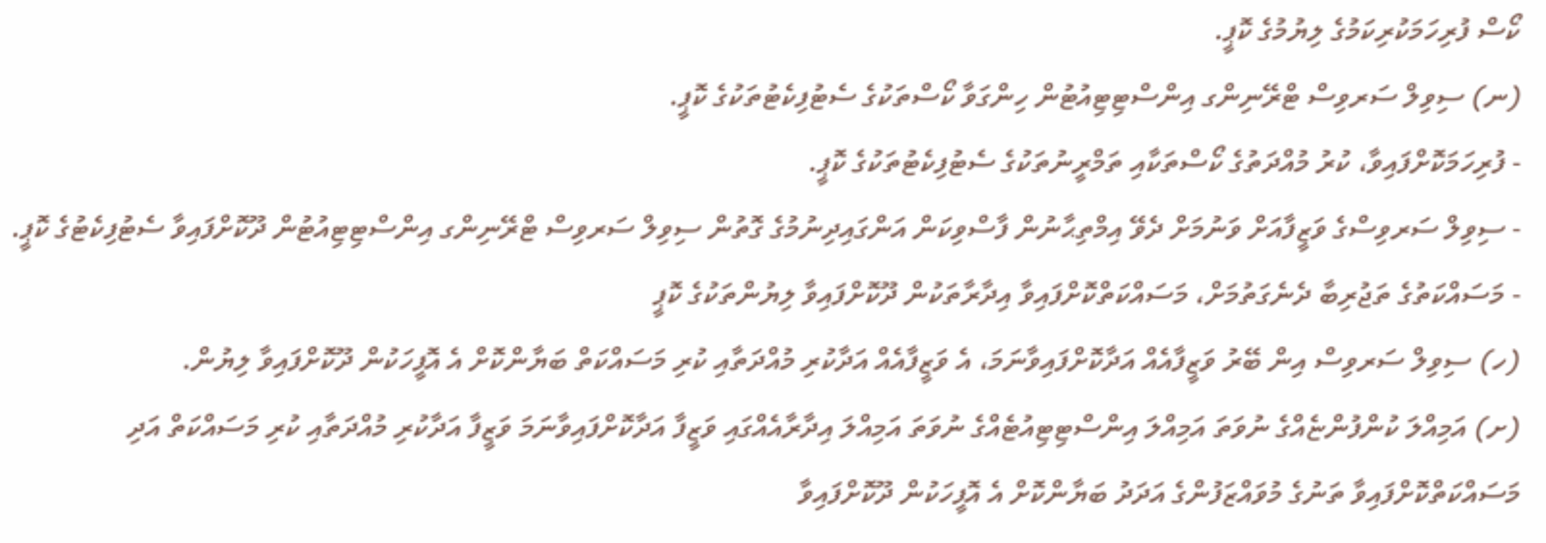ކޯސް ފުރިހަމަކުރިކަމުގެ ލިޔުމުގެ ކޮޕީ.
(ނ) ސިވިލް ސަރވިސް ޓްރޭނިންގ އިންސްޓިޓިއުޓުން ހިންގަވާ ކޯސްތަކުގެ ސެޓުފިކެޓުތަކުގެ ކޮޕީ.
- ފުރިހަމަކޮށްފައިވާ، ކުރު މުއްދަތުގެ ކޯސްތަކާއި ތަމްރީނުތަކުގެ ސެޓުފިކެޓުތަކުގެ ކޮޕީ.
- ސިވިލް ސަރވިސްގެ ވަޒީފާއަށް ވަނުމަށް ދެވޭ އިމްތިޙާނުން ފާސްވިކަން އަންގައިދިނުމުގެ ގޮތުން ސިވިލް ސަރވިސް ޓްރޭނިންގ އިންސްޓިޓިއުޓުން ދޫކޮށްފައިވާ ސެޓުފިކެޓުގެ ކޮޕީ.
- މަސައްކަތުގެ ތަޖުރިބާ ދެނެގަތުމަށް، މަސައްކަތްކޮށްފައިވާ އިދާރާތަކުން ދޫކޮށްފައިވާ ލިޔުންތަކުގެ ކޮޕީ
(ހ) ސިވިލް ސަރވިސް އިން ބޭރު ވަޒީފާއެއް އަދާކޮށްފައިވާނަމަ، އެ ވަޒީފާއެއް އަދާކުރި މުއްދަތާއި ކުރި މަސައްކަތް ބަޔާންކޮށް އެ އޮފީހަކުން ދޫކޮށްފައިވާ ލިޔުން.
(ށ) އަމިއްލަ ކުންފުންޏެއްގެ ނުވަތަ އަމިއްލަ އިންސްޓިޓިއުޓެއްގެ ނުވަތަ އަމިއްލަ އިދާރާއެއްގައި ވަޒީފާ އަދާކޮށްފައިވާނަމަ ވަޒީފާ އަދާކުރި މުއްދަތާއި ކުރި މަސައްކަތް އަދި މަސައްކަތްކޮށްފައިވާ ތަނުގެ މުވައްޒަފުންގެ އަދަދު ބަޔާންކޮށް އެ އޮފީހަކުން ދޫކޮށްފައިވާ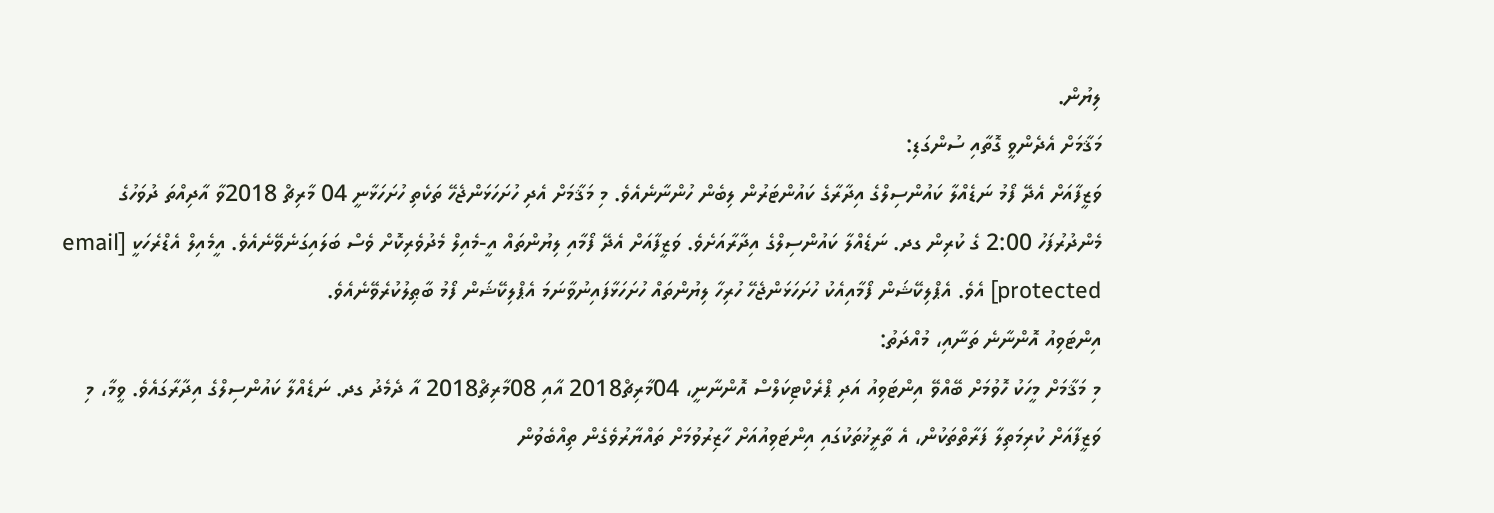ލިޔުން.
މަޤާމަށް އެދެންވީ ގޮތާއި ސުންގަޑި:
ވަޒީފާއަށް އެދޭ ފޯމު ނަޑެއްލާ ކައުންސިލްގެ އިދާރާގެ ކައުންޓަރުން ލިބެން ހުންނާނެއެވެ. މި މަޤާމަށް އެދި ހުށަހަޅަންޖެހޭ ތަކެތި ހުށަހަޅާނީ 04 މާރިޗް 2018ވާ އާދިއްތަ ދުވަހުގެ މެންދުރުފަހު 2:00 ގެ ކުރިން ގދ. ނަޑެއްލާ ކައުންސިލްގެ އިދާރާއަށެވެ. ވަޒީފާއަށް އެދޭ ފޯމާއި ލިޔުންތައް އީ-މެއިލް މެދުވެރިކޮށް ވެސް ބަލައިގަނެވޭނެއެވެ. އީމެއިލް އެޑްރެހަކީ [email protected] އެވެ. އެޕްލިކޭޝަން ފޯމާއިއެކު ހުށަހަޅަންޖެހޭ ހުރިހާ ލިޔުންތައް ހުށަހަޅާފައިނުވާނަމަ އެޕްލިކޭޝަން ފޯމު ބާޠިލުކުރެވޭނެއެވެ.
އިންޓަވިއު އޮންނާނެ ތަނާއި، މުއްދަތު:
މި މަޤާމަށް މީހަކު ހޮވުމަށް ބޭއްވޭ އިންޓަވިއު އަދި ޕްރެކްޓިކަލްސް އޮންނާނީ، 04މާރިޗް2018 އާއި 08މާރިޗް2018 އާ ދެމެދު ގދ. ނަޑެއްލާ ކައުންސިލްގެ އިދާރާގައެވެ. ވީމާ، މި ވަޒީފާއަށް ކުރިމަތިލާ ފަރާތްތަކުން، އެ ތާރީޚުތަކުގައި އިންޓަވިއުއަށް ހާޒިރުވުމަށް ތައްޔާރުވެގެން ތިއްބެވުން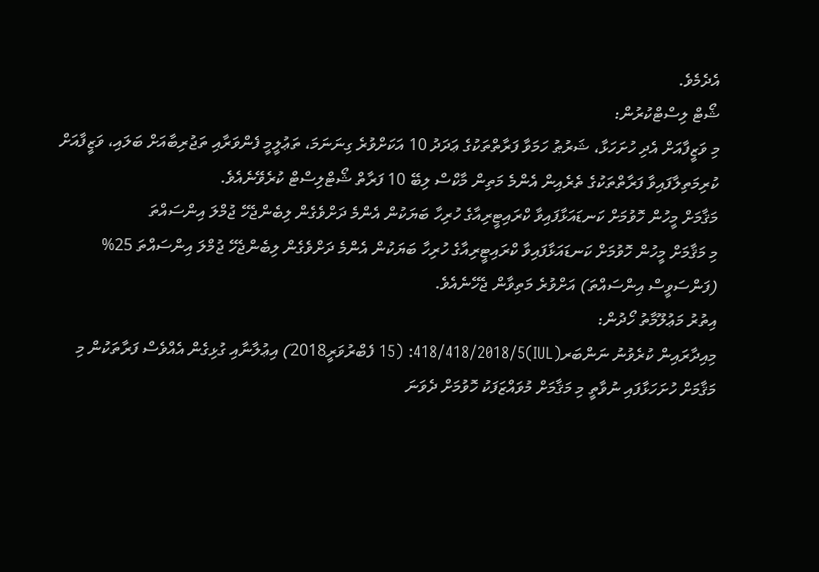އެދެމެވެ.
ޝޯޓް ލިސްޓްކުރުން:
މި ވަޒީފާއަށް އެދި ހުށަހަޅާ، ޝަރުޠު ހަމަވާ ފަރާތްތަކުގެ ޢަދަދު 10 އަކަށްވުރެ ގިނަނަމަ، ތަޢުލީމީ ފެންވަރާއި ތަޖުރިބާއަށް ބަލައި، ވަޒީފާއަށް ކުރިމަތިލާފައިވާ ފަރާތްތަކުގެ ތެރެއިން އެންމެ މަތިން މާކްސް ލިބޭ 10 ފަރާތް ޝޯޓްލިސްޓް ކުރެވޭނެއެވެ.
މަޤާމަށް މީހުން ހޮވުމަށް ކަނޑައަޅާފައިވާ ކްރައިޓީރިއާގެ ހުރިހާ ބަޔަކުން އެންމެ ދަށްވެގެން ލިބެންޖެހޭ ޖުމްލަ އިންސައްތަ
މި މަޤާމަށް މީހުން ހޮވުމަށް ކަނޑައަޅާފައިވާ ކްރައިޓީރިއާގެ ހުރިހާ ބަޔަކުން އެންމެ ދަށްވެގެން ލިބެންޖެހޭ ޖުމްލަ އިންސައްތަ 25% (ފަންސަވީސް އިންސައްތަ) އަށްވުރެ މަތިވާން ޖެހޭނެއެވެ.
އިތުރު މަޢުލޫމާތު ހޯދުން:
މިއިދާރައިން ކުރެވުނު ނަންބަރ(IUL)418/418/2018/5: (15 ފެބްރުވަރީ2018) އިޢުލާނާއި ގުޅިގެން އެއްވެސް ފަރާތަކުން މި މަޤާމަށް ހުށަހަޅާފައި ނުވާތީ މި މަޤާމަށް މުވައްޒަފަކު ހޮވުމަށް ދެވަނަ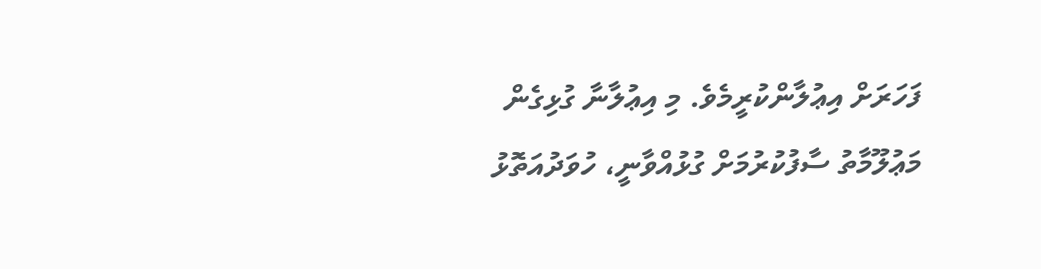ފަހަރަށް އިޢުލާންކުރީމެވެ. މި އިޢުލާނާ ގުޅިގެން މަޢުލޫމާތު ސާފުކުރުމަށް ގުޅުއްވާނީ، ހުވަދުއަތޮޅު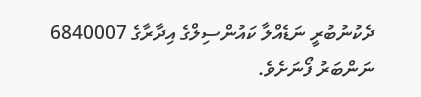ދެކުނުބުރީ ނަޑެއްލާ ކައުންސިލްގެ އިދާރާގެ 6840007 ނަންބަރު ފޯނަށެވެ.